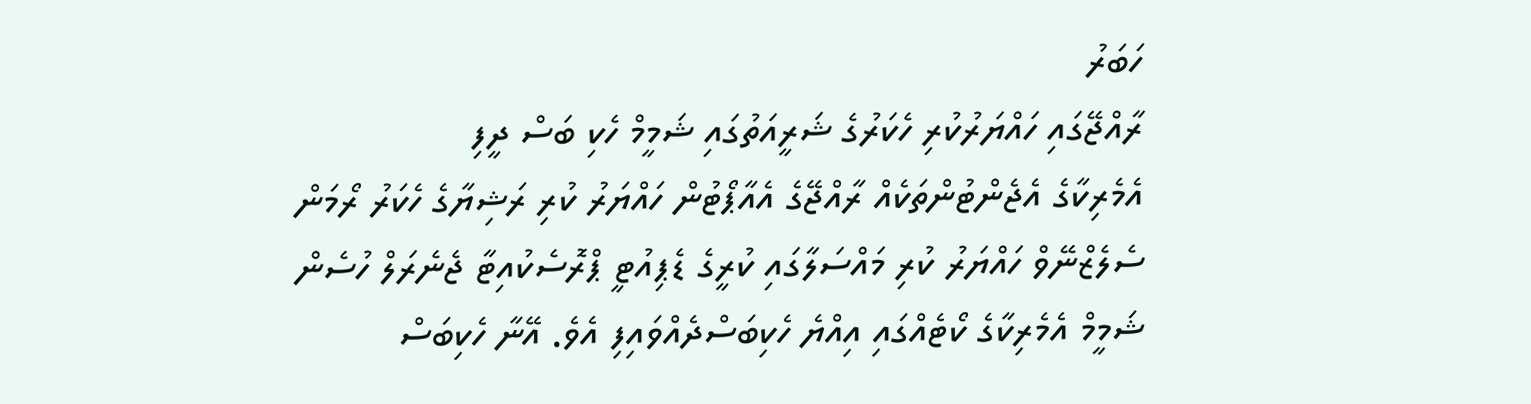ހަބަރު
ރާއްޖޭގައި ހައްޔަރުކުރި ހެކަރުގެ ޝަރީއަތުގައި ޝަމީމް ހެކި ބަސް ދީފި
އެމެރިކާގެ އެޖެންޓުންތަކެއް ރާއްޖޭގެ އެއާޕޯޓުން ހައްޔަރު ކުރި ރަޝިޔާގެ ހެކަރު ރޯމަން ސެލެޒްނޭވް ހައްޔަރު ކުރި މައްސަލާގައި ކުރީގެ ޑެޕިއުޓީ ޕްރޮސެކުއިޓާ ޖެނެރަލް ހުސެން ޝަމީމް އެމެރިކާގެ ކޯޓެއްގައި އިއްޔެ ހެކިބަސްދެއްވައިފި އެވެ. އޭނާ ހެކިބަސް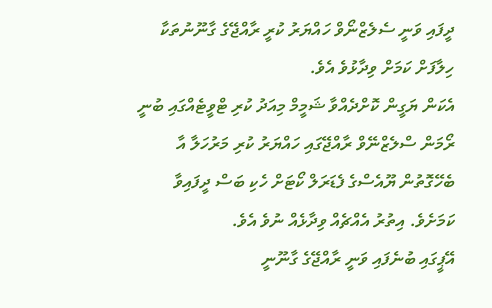ދީފައި ވަނީ ސެލެޒްނޯވް ހައްޔަރު ކުރީ ރާއްޖޭގެ ގާނޫނުތަކާ ހިލާފަށް ކަމަށް ވިދާޅުވެ އެވެ.
އެކަން ޔަގީން ކޮށްދެއްވާ ޝަމީމް މިއަދު ކުރި ޓްވީޓެއްގައި ބުނީ ރޯމަން ސްލެޒްނޭވް ރާއްޖޭގައި ހައްޔަރު ކުރި މަރުހަލާ އާ ބެހޭގޮތުން ޔޫއެސްގެ ފެޑަރަލް ކޯޓަށް ހެކި ބަސް ދީފައިވާ ކަމަށެވެ. އިތުރު އެއްޗެއް ވިދާޅެއް ނުވެ އެވެ.
އޭޕީގައި ބުނެފައި ވަނީ ރާއްޖޭގެ ގާނޫނީ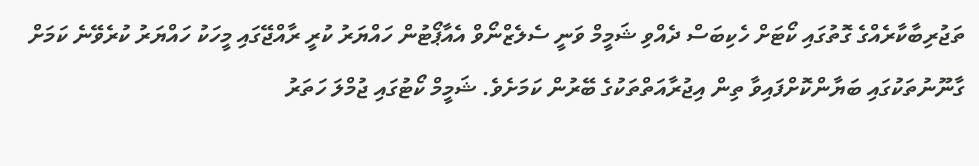ތަޖުރިބާކާރެއްގެ ގޮތުގައި ކޯޓަށް ހެކިބަސް ދެއްވި ޝަމީމް ވަނީ ސެލެޒްނޯވް އެއާޕޯޓުން ހައްޔަރު ކުރީ ރާއްޖޭގައި މީހަކު ހައްޔަރު ކުރެވޭނެ ކަމަށް ގާނޫނުތަކުގައި ބަޔާންކޮށްފައިވާ ތިން އިޖުރާއަތްތަކުގެ ބޭރުން ކަމަށެވެ. ޝަމީމް ކޯޓުގައި ޖުމްލަ ހަތަރު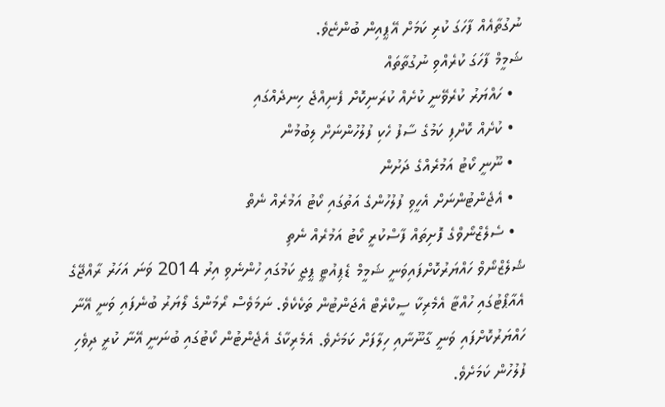ނުގުތާއެއް ފާހަގަ ކުރި ކަމަށް އޭޕީއިން ބުންޏެވެ.
ޝަމީމް ފާހަގަ ކުރެއްވި ނުގުތާތައް
  • ހައްޔަރު ކުރެވޭނީ ކުށެއް ކުރަނިކޮށް ފެނިއްޖެ ހިނދެއްގައި
  • ކުށެއް ކޮށްފި ކަމުގެ ސާފު ހެކި ފުލުހުންނަށް ލިބުމުން
  • ނޫނީ ކޯޓު އަމުރެއްގެ ދަށުން
  • އެޖެންޓުންނަށް އެހީވި ފުލުހުންގެ އަތުގައި ކޯޓު އަމުރެއް ނެތް
  • ސެލެޒްނޯވްގެ ފޮށިތައް ފާސްކުރީ ކޯޓު އަމުރެއް ނެތި
ޝެލެޒްނޯވް ހައްޔަރުކޮށްފައިވަނީ ޝަމީމް ޑެޕިއުޓީ ޕީޖީ ކަމުގައި ހުންނެވި އިރު 2014 ވަނަ އަހަރު ރާއްޖޭގެ އެއާޕޯޓުގައި ހުއްޓާ އެމެރިކާ ސީކްރެޓް އެޖަންޓުން ތަކެކެވެ. ނަމަވެސް ރޯމަންގެ ލޯޔަރު ބުނެފައި ވަނީ އޭނާ ހައްޔަރުކޮށްފައި ވަނީ ގާނޫނާއި ހިލާފަށް ކަމަށެވެ. އެމެރިކާގެ އެޖެންޓުން ކޯޓުގައި ބުނަނީ އޭނާ ކުރީ ދިވެހި ފުލުހުން ކަމަށެވެ.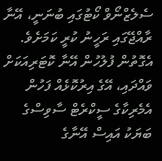ސެލެޒްނޯވް ކޯޓުގައި ބުނަނީ، އޭނާ ރާއްޖޭގައި ރަހީނު ކުރީ ކަމަށެވެ. އެގޮތުން ފުލުހުން އޭނާ ކޮޓަރިއަކަށް ވައްދައި، އޭގެ އިރުކޮޅެއް ފަހުން އެމެރިކާގެ ސީކްރެޓް ސާވިސްގެ ބަޔަކު އައިސް އޭނާގެ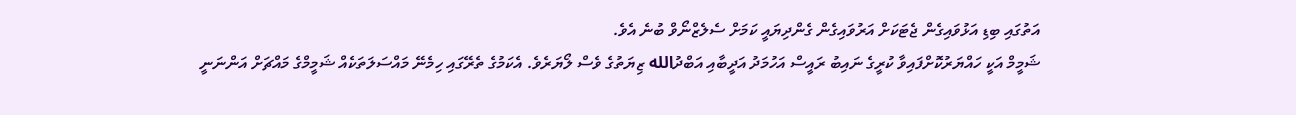އަތުގައި ބިޑި އަޅުވައިގެން ޖެޓަކަށް އަރުވައިގެން ގެންދިޔައީ ކަމަށް ސެލެޒްނޯވް ބުނެ އެވެ.
ޝަމީމް އަކީ ހައްޔަރުކޮށްފައިވާ ކުރީގެ ނައިބު ރައީސް އަހުމަދު އަދީބާއި އަބްދުالله ޒިޔަތުގެ ވެސް ލޯޔަރެވެ. އެކަމުގެ ތެރޭގައި ހިމެނޭ މައްސަލަތަކެއް ޝަމީމްގެ މައްޗަށް އަންނަނީ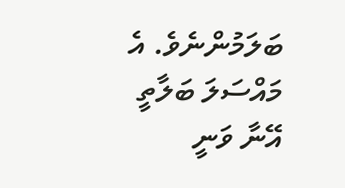ބަލަމުންނެވެ. އެ މައްސަލަ ބަލާތީ އޭނާ ވަނީ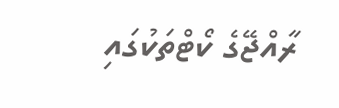ރާއްޖޭގެ ކޯޓްތަކުގައި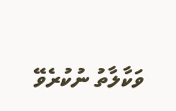ވަކާލާތު ނުކުރެވޭ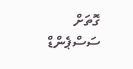ގޮތަށް ސަސްޕެންޑް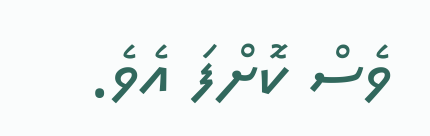ވެސް ކޮށްފަ އެވެ.